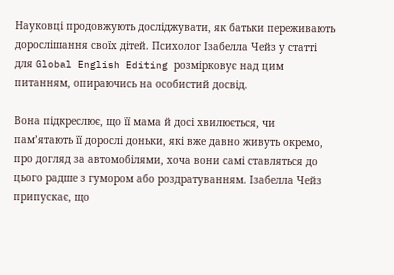Науковці продовжують досліджувати, як батьки переживають дорослішання своїх дітей. Психолог Ізабелла Чейз у статті для Global English Editing розмірковує над цим питанням, опираючись на особистий досвід.

Вона підкреслює, що її мама й досі хвилюється, чи пам’ятають її дорослі доньки, які вже давно живуть окремо, про догляд за автомобілями, хоча вони самі ставляться до цього радше з гумором або роздратуванням. Ізабелла Чейз припускає, що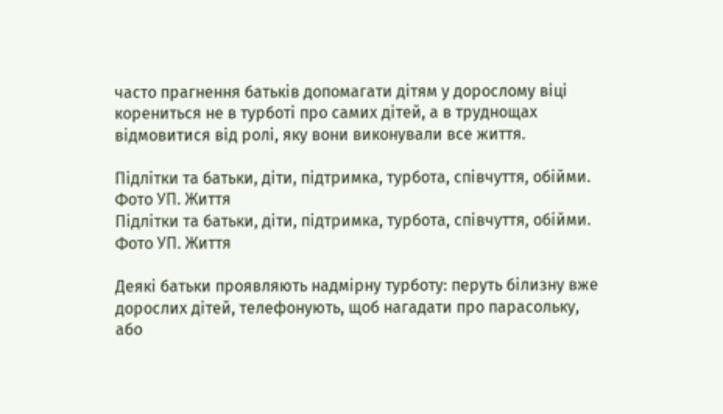часто прагнення батьків допомагати дітям у дорослому віці корениться не в турботі про самих дітей, а в труднощах відмовитися від ролі, яку вони виконували все життя.

Підлітки та батьки, діти, підтримка, турбота, співчуття, обійми. Фото УП. Життя
Підлітки та батьки, діти, підтримка, турбота, співчуття, обійми. Фото УП. Життя

Деякі батьки проявляють надмірну турботу: перуть білизну вже дорослих дітей, телефонують, щоб нагадати про парасольку, або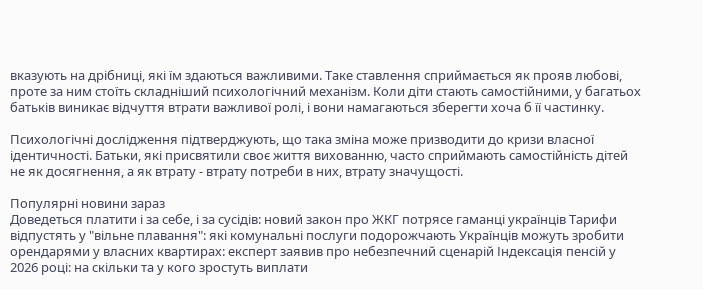вказують на дрібниці, які їм здаються важливими. Таке ставлення сприймається як прояв любові, проте за ним стоїть складніший психологічний механізм. Коли діти стають самостійними, у багатьох батьків виникає відчуття втрати важливої ролі, і вони намагаються зберегти хоча б її частинку.

Психологічні дослідження підтверджують, що така зміна може призводити до кризи власної ідентичності. Батьки, які присвятили своє життя вихованню, часто сприймають самостійність дітей не як досягнення, а як втрату - втрату потреби в них, втрату значущості.

Популярні новини зараз
Доведеться платити і за себе, і за сусідів: новий закон про ЖКГ потрясе гаманці українців Тарифи відпустять у "вільне плавання": які комунальні послуги подорожчають Українців можуть зробити орендарями у власних квартирах: експерт заявив про небезпечний сценарій Індексація пенсій у 2026 році: на скільки та у кого зростуть виплати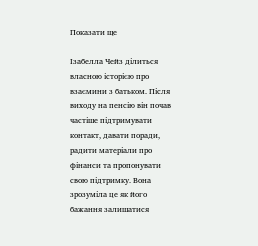Показати ще

Ізабелла Чейз ділиться власною історією про взаємини з батьком. Після виходу на пенсію він почав частіше підтримувати контакт, давати поради, радити матеріали про фінанси та пропонувати свою підтримку. Вона зрозуміла це як його бажання залишатися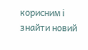корисним і знайти новий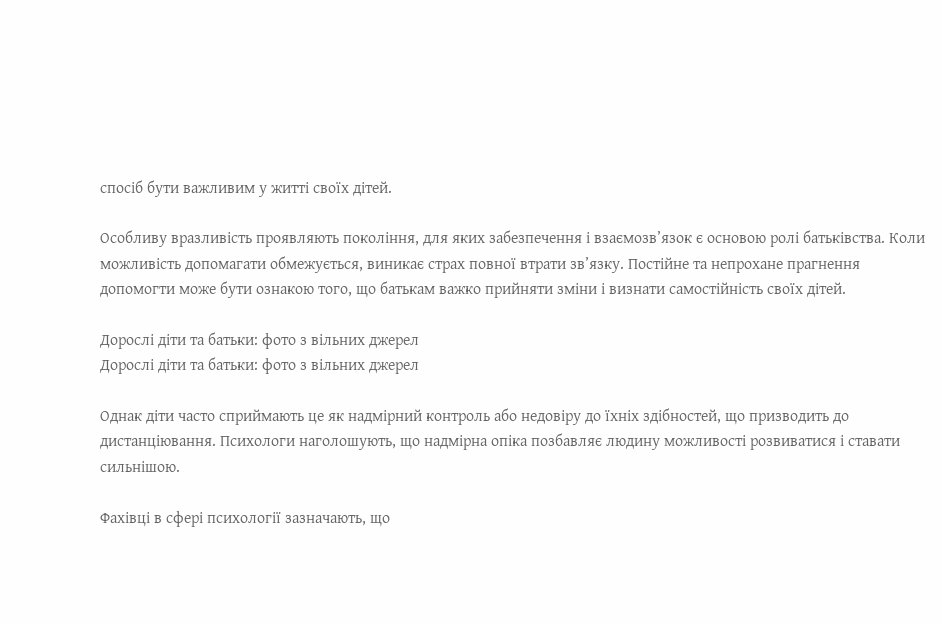спосіб бути важливим у житті своїх дітей.

Особливу вразливість проявляють покоління, для яких забезпечення і взаємозв’язок є основою ролі батьківства. Коли можливість допомагати обмежується, виникає страх повної втрати зв’язку. Постійне та непрохане прагнення допомогти може бути ознакою того, що батькам важко прийняти зміни і визнати самостійність своїх дітей.

Дорослі діти та батьки: фото з вільних джерел
Дорослі діти та батьки: фото з вільних джерел

Однак діти часто сприймають це як надмірний контроль або недовіру до їхніх здібностей, що призводить до дистанціювання. Психологи наголошують, що надмірна опіка позбавляє людину можливості розвиватися і ставати сильнішою.

Фахівці в сфері психології зазначають, що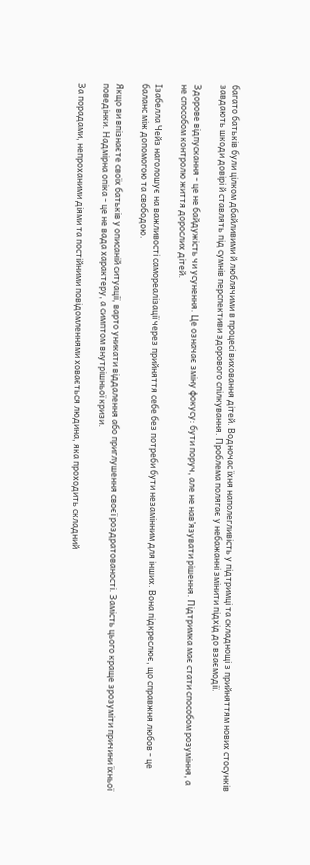багато батьків були цілком дбайливими й люблячими в процесі виховання дітей. Водночас їхня наполегливість у підтримці та складнощі з прийняттям нових стосунків завдають шкоди довірі й ставлять під сумнів перспективи здорового спілкування. Проблема полягає у небажанні змінити підхід до взаємодії.

Здорове відпускання - це не байдужість чи усунення. Це означає зміну фокусу: бути поруч, але не нав’язувати рішення. Підтримка має стати способом розуміння, а не способом контролю життя дорослих дітей.

Ізабелла Чейз наголошує на важливості самореалізації через прийняття себе без потреби бути незамінним для інших. Вона підкреслює, що справжня любов - це баланс між допомогою та свободою.

Якщо ви впізнаєте своїх батьків у описаній ситуації, варто уникати віддалення або приглушення своєї роздратованості. Замість цього краще зрозуміти причини їхньої поведінки. Надмірна опіка - це не вада характеру, а симптом внутрішньої кризи.

За порадами, непроханими діями та постійними повідомленнями ховається людина, яка проходить складний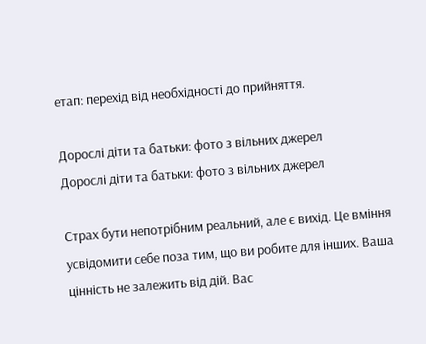етап: перехід від необхідності до прийняття.

Дорослі діти та батьки: фото з вільних джерел
Дорослі діти та батьки: фото з вільних джерел

Страх бути непотрібним реальний, але є вихід. Це вміння усвідомити себе поза тим, що ви робите для інших. Ваша цінність не залежить від дій. Вас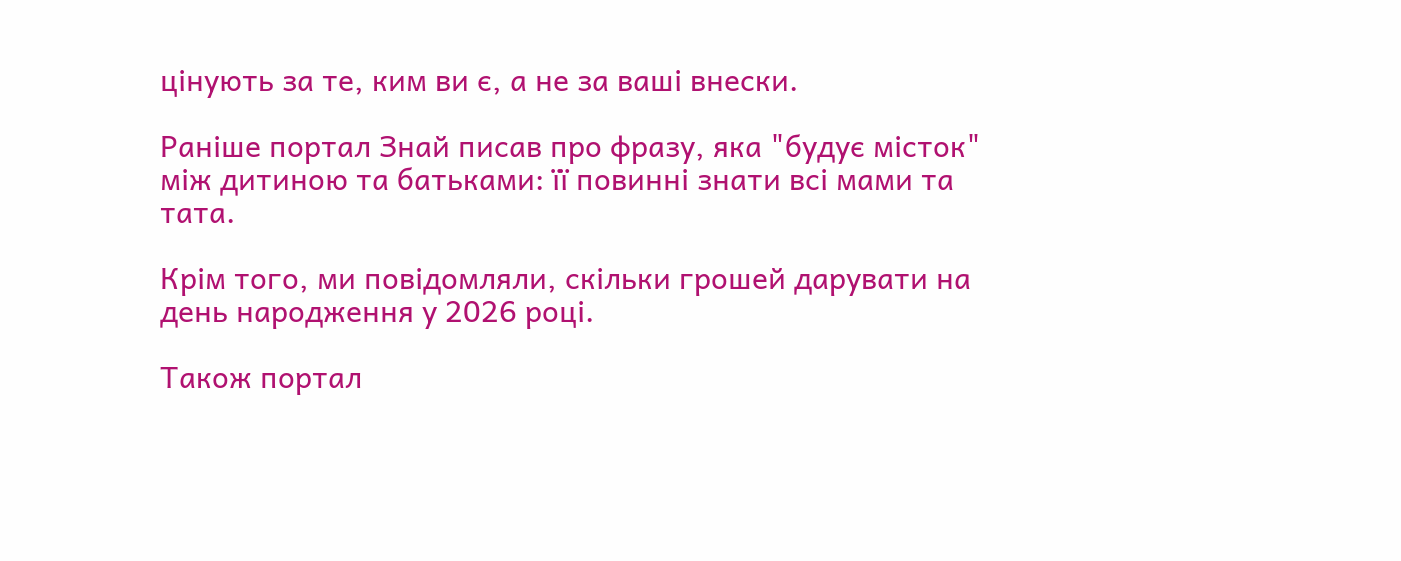цінують за те, ким ви є, а не за ваші внески.

Раніше портал Знай писав про фразу, яка "будує місток" між дитиною та батьками: її повинні знати всі мами та тата.

Крім того, ми повідомляли, скільки грошей дарувати на день народження у 2026 році.

Також портал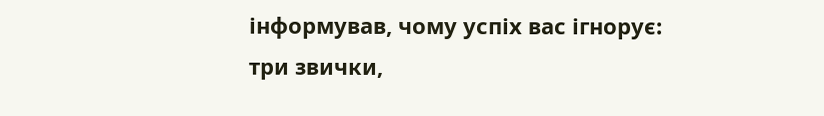інформував, чому успіх вас ігнорує: три звички,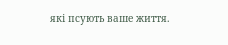які псують ваше життя.